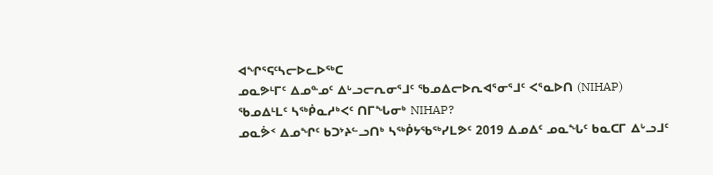ᐊᖏᕐᕋᑦᓴᓕᐅᓚᐅᖅᑕ
ᓄᓇᕗᒻᒥᑦ ᐃᓄᓐᓄᑦ ᐃᒡᓗᓕᕆᓂᕐᒧᑦ ᖃᓄᐃᓕᐅᕆᐊᕐᓂᕐᒧᑦ ᐸᕐᓇᐅᑎ (NIHAP)
ᖃᓄᐃᒻᒪᑦ ᓴᖅᑮᓇᓱᒃᐸᑦ ᑎᒥᖓᓂᒃ NIHAP?
ᓄᓇᕘᑉ ᐃᓄᖏᑦ ᑲᑐᔾᔨᓪᓗᑎᒃ ᓴᖅᑮᔭᖃᖅᓯᒪᕗᑦ 2019 ᐃᓄᐃᑦ ᓄᓇᖓᑦ ᑲᓇᑕᒥ ᐃᒡᓗᒧᑦ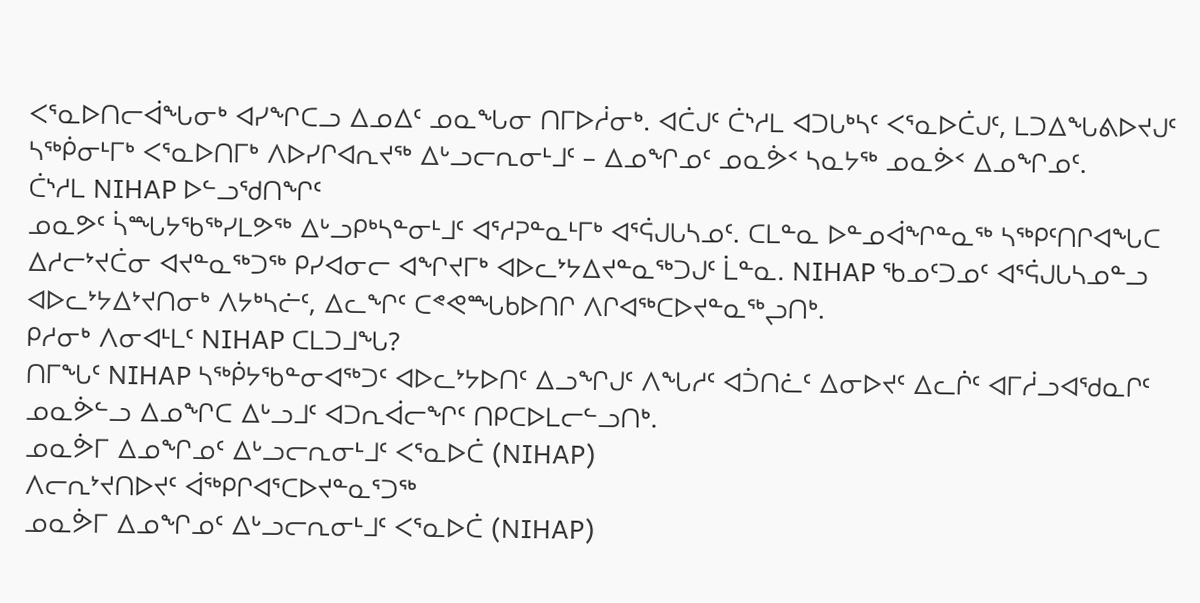ᐸᕐᓇᐅᑎᓕᐋᖓᓂᒃ ᐊᓯᖏᑕᓗ ᐃᓄᐃᑦ ᓄᓇᖓᓂ ᑎᒥᐅᓲᓂᒃ. ᐊᑖᒍᑦ ᑖᔅᓱᒪ ᐊᑐᒐᒃᓴᑦ ᐸᕐᓇᐅᑖᒍᑦ, ᒪᑐᐃᖓᕕᐅᔪᒍᑦ ᓴᖅᑮᓂᒻᒥᒃ ᐸᕐᓇᐅᑎᒥᒃ ᐱᐅᓯᒋᐊᕆᔪᖅ ᐃᒡᓗᓕᕆᓂᒻᒧᑦ – ᐃᓄᖏᓄᑦ ᓄᓇᕘᑉ ᓴᓇᔭᖅ ᓄᓇᕘᑉ ᐃᓄᖏᓄᑦ.
ᑖᔅᓱᒪ NIHAP ᐅᓪᓗᖁᑎᖏᑦ
ᓄᓇᕗᑦ ᓵᙵᔭᖃᖅᓯᒪᕗᖅ ᐃᒡᓗᑭᒃᓴᓐᓂᒻᒧᑦ ᐊᕐᓱᕈᓐᓇᒻᒥᒃ ᐊᕐᕌᒍᒐᓴᓄᑦ. ᑕᒪᓐᓇ ᐅᓐᓄᐋᖏᓐᓇᖅ ᓴᖅᑭᑦᑎᒋᐊᖓᑕ ᐃᓱᓕᔾᔪᑖᓂ ᐊᔪᓐᓇᖅᑐᖅ ᑭᓯᐊᓂᓕ ᐊᖏᔪᒥᒃ ᐊᐅᓚᔾᔭᐃᔪᓐᓇᖅᑐᒍᑦ ᒫᓐᓇ. NIHAP ᖃᓄᑦᑐᓄᑦ ᐊᕐᕌᒍᒐᓴᓄᓐᓗ ᐊᐅᓚᔾᔭᐃᔾᔪᑎᓂᒃ ᐱᔭᒃᓴᓖᑦ, ᐃᓚᖏᑦ ᑕᕝᕙᙵᑲᐅᑎᒋ ᐱᒋᐊᖅᑕᐅᔪᓐᓇᖅᖢᑎᒃ.
ᑭᓱᓂᒃ ᐱᓂᐊᒻᒪᑦ NIHAP ᑕᒪᑐᒧᖓ?
ᑎᒥᖓᑦ NIHAP ᓴᖅᑮᔭᖃᓐᓂᐊᖅᑐᑦ ᐊᐅᓚᔾᔭᐅᑎᑦ ᐃᓗᖏᒍᑦ ᐱᖓᓱᑦ ᐊᑑᑎᓛᑦ ᐃᓂᐅᔪᑦ ᐃᓚᒌᑦ ᐊᒥᓲᓗᐊᖁᓇᒋᑦ ᓄᓇᕘᓪᓗ ᐃᓄᖏᑕ ᐃᒡᓗᒧᑦ ᐊᑐᕆᐋᓕᖏᑦ ᑎᑭᑕᐅᒪᓕᓪᓗᑎᒃ.
ᓄᓇᕘᒥ ᐃᓄᖏᓄᑦ ᐃᒡᓗᓕᕆᓂᒻᒧᑦ ᐸᕐᓇᐅᑖ (NIHAP)
ᐱᓕᕆᔾᔪᑎᐅᔪᑦ ᐋᖅᑭᒋᐊᕐᑕᐅᔪᓐᓇᕐᑐᖅ
ᓄᓇᕘᒥ ᐃᓄᖏᓄᑦ ᐃᒡᓗᓕᕆᓂᒻᒧᑦ ᐸᕐᓇᐅᑖ (NIHAP)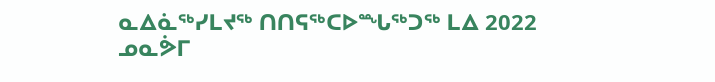ᓇᐃᓈᖅᓯᒪᔪᖅ ᑎᑎᕋᖅᑕᐅᙵᖅᑐᖅ ᒪᐃ 2022
ᓄᓇᕘᒥ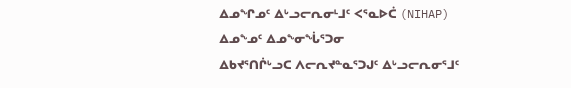ᐃᓄᖏᓄᑦ ᐃᒡᓗᓕᕆᓂᒻᒧᑦ ᐸᕐᓇᐅᑖ (NIHAP)
ᐃᓄᖕᓄᑦ ᐃᓄᖕᓂᖔᕐᑐᓂ
ᐃᑲᔪᕐᑎᒌᒡᓗᑕ ᐱᓕᕆᔪᓐᓇᕐᑐᒍᑦ ᐃᒡᓗᓕᕆᓂᕐᒧᑦ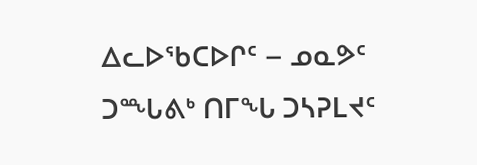ᐃᓚᐅᖃᑕᐅᒋᑦ – ᓄᓇᕗᑦ ᑐᙵᕕᒃ ᑎᒥᖓ ᑐᓴᕈᒪᔪᑦ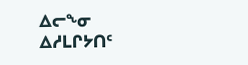ᐃᓕᖕᓂ
ᐃᓱᒪᒋᔭᑎᑦ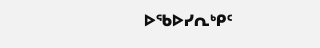ᐅᖃᐅᓯᕆᒃᑭᑦ